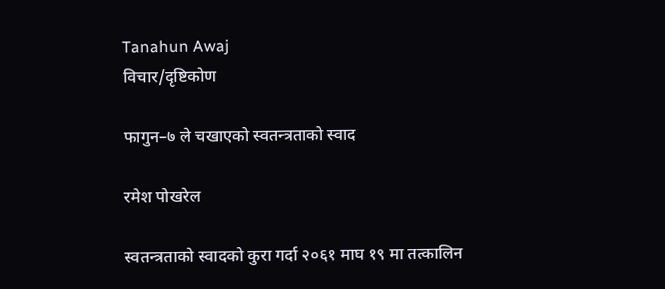Tanahun Awaj
विचार/दृष्टिकोण

फागुन–७ ले चखाएको स्वतन्त्रताको स्वाद

रमेश पोखरेल

स्वतन्त्रताको स्वादको कुरा गर्दा २०६१ माघ १९ मा तत्कालिन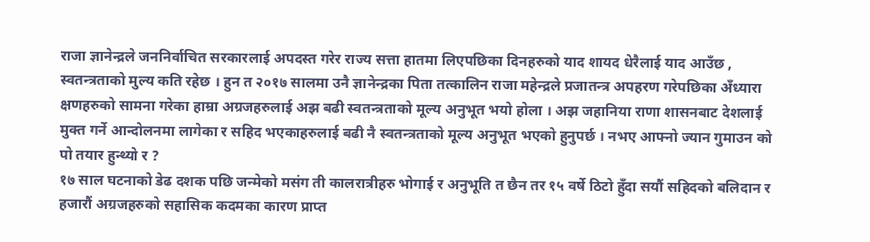राजा ज्ञानेन्द्रले जननिर्वाचित सरकारलाई अपदस्त गरेर राज्य सत्ता हातमा लिएपछिका दिनहरुको याद शायद धेरैलाई याद आउँछ , स्वतन्त्रताको मुल्य कति रहेछ । हुन त २०१७ सालमा उनै ज्ञानेन्द्रका पिता तत्कालिन राजा महेन्द्रले प्रजातन्त्र अपहरण गरेपछिका अँध्यारा क्षणहरुको सामना गरेका हाम्रा अग्रजहरुलाई अझ बढी स्वतन्त्रताको मूल्य अनुभूत भयो होला । अझ जहानिया राणा शासनबाट देशलाई मुक्त गर्ने आन्दोलनमा लागेका र सहिद भएकाहरुलाई बढी नै स्वतन्त्रताको मूल्य अनुभूत भएको हुनुपर्छ । नभए आफ्नो ज्यान गुमाउन को पो तयार हुन्थ्यो र ?
१७ साल घटनाको डेढ दशक पछि जन्मेको मसंग ती कालरात्रीहरु भोगाई र अनुभूति त छैन तर १५ वर्षे ठिटो हुँदा सयौं सहिदको बलिदान र हजारौं अग्रजहरुको सहासिक कदमका कारण प्राप्त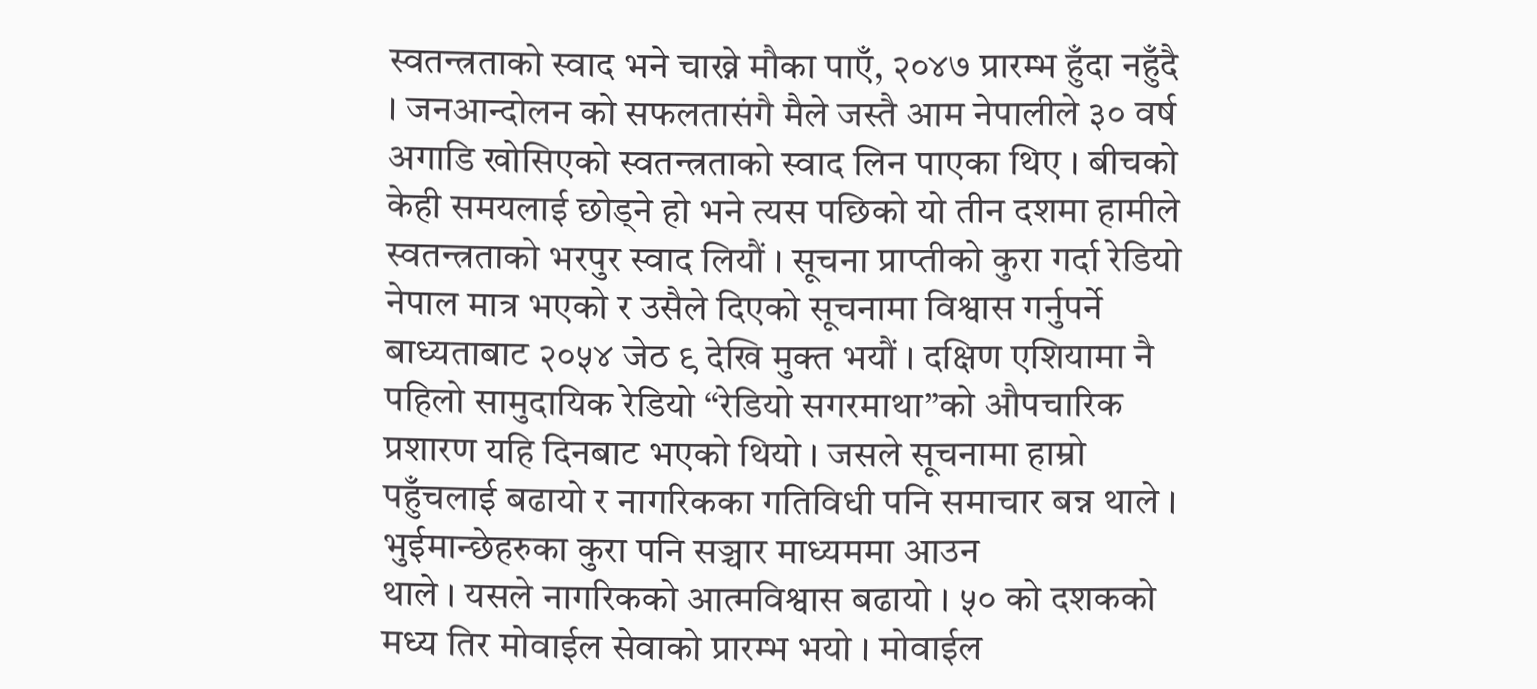स्वतन्त्रताको स्वाद भने चाख्ने मौका पाएँ, २०४७ प्रारम्भ हुँदा नहुँदै । जनआन्दोलन को सफलतासंगै मैले जस्तै आम नेपालीले ३० वर्ष अगाडि खोसिएको स्वतन्त्रताको स्वाद लिन पाएका थिए । बीचको केही समयलाई छोड्ने हो भने त्यस पछिको यो तीन दशमा हामीले स्वतन्त्रताको भरपुर स्वाद लियौं । सूचना प्राप्तीको कुरा गर्दा रेडियो नेपाल मात्र भएको र उसैले दिएको सूचनामा विश्वास गर्नुपर्ने बाध्यताबाट २०५४ जेठ ९ देखि मुक्त भयौं । दक्षिण एशियामा नै पहिलो सामुदायिक रेडियो “रेडियो सगरमाथा”को औपचारिक प्रशारण यहि दिनबाट भएको थियो । जसले सूचनामा हाम्रो पहुँचलाई बढायो र नागरिकका गतिविधी पनि समाचार बन्न थाले । भुईमान्छेहरुका कुरा पनि सञ्चार माध्यममा आउन
थाले । यसले नागरिकको आत्मविश्वास बढायो । ५० को दशकको मध्य तिर मोवाईल सेवाको प्रारम्भ भयो । मोवाईल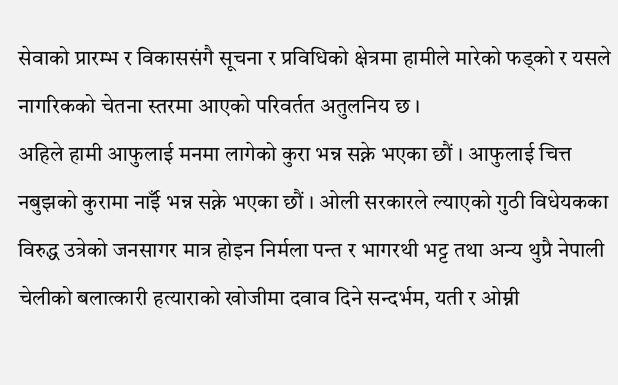सेवाको प्रारम्भ र विकाससंगै सूचना र प्रविधिको क्षेत्रमा हामीले मारेको फड्को र यसले नागरिकको चेतना स्तरमा आएको परिवर्तत अतुलनिय छ ।
अहिले हामी आफुलाई मनमा लागेको कुरा भन्न सक्ने भएका छौं । आफुलाई चित्त नबुझको कुरामा नाईँ भन्न सक्ने भएका छौं । ओली सरकारले ल्याएको गुठी विधेयकका विरुद्ध उत्रेको जनसागर मात्र होइन निर्मला पन्त र भागरथी भट्ट तथा अन्य थुप्रै नेपाली चेलीको बलात्कारी हत्याराको खोजीमा दवाव दिने सन्दर्भम, यती र ओम्नी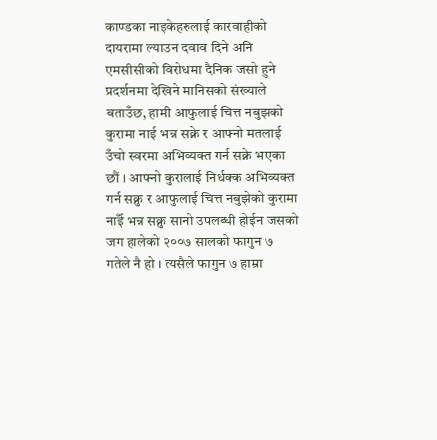काण्डका नाइकेहरुलाई कारवाहीको दायरामा ल्याउन दवाव दिने अनि एमसीसीको विरोधमा दैनिक जसो हुने प्रदर्शनमा देखिने मानिसको संख्याले बताउँछ, हामी आफुलाई चित्त नबुझको कुरामा नाई भन्न सक्ने र आफ्नो मतलाई उँचो स्वरमा अभिव्यक्त गर्न सक्ने भएका छौं । आफ्नो कुरालाई निर्धक्क अभिव्यक्त गर्न सक्नु र आफुलाई चित्त नबुझेको कुरामा नाईँ भन्न सक्नु सानो उपलब्धी होईन जसको जग हालेको २००७ सालको फागुन ७ गतेले नै हो । त्यसैले फागुन ७ हाम्रा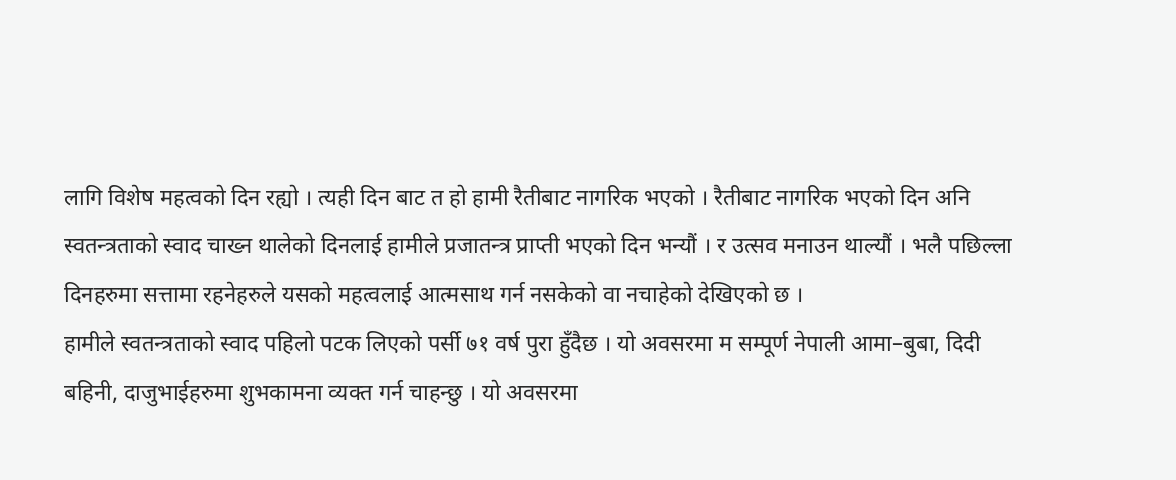लागि विशेष महत्वको दिन रह्यो । त्यही दिन बाट त हो हामी रैतीबाट नागरिक भएको । रैतीबाट नागरिक भएको दिन अनि स्वतन्त्रताको स्वाद चाख्न थालेको दिनलाई हामीले प्रजातन्त्र प्राप्ती भएको दिन भन्यौं । र उत्सव मनाउन थाल्यौं । भलै पछिल्ला दिनहरुमा सत्तामा रहनेहरुले यसको महत्वलाई आत्मसाथ गर्न नसकेको वा नचाहेको देखिएको छ ।
हामीले स्वतन्त्रताको स्वाद पहिलो पटक लिएको पर्सी ७१ वर्ष पुरा हुँदैछ । यो अवसरमा म सम्पूर्ण नेपाली आमा–बुबा, दिदी बहिनी, दाजुभाईहरुमा शुभकामना व्यक्त गर्न चाहन्छु । यो अवसरमा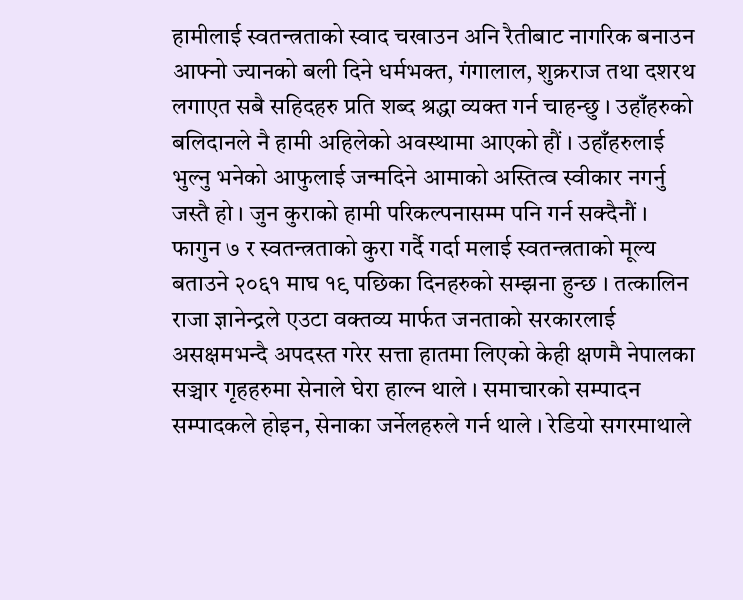हामीलाई स्वतन्त्रताको स्वाद चखाउन अनि रैतीबाट नागरिक बनाउन आफ्नो ज्यानको बली दिने धर्मभक्त, गंगालाल, शुक्रराज तथा दशरथ लगाएत सबै सहिदहरु प्रति शब्द श्रद्धा व्यक्त गर्न चाहन्छु । उहाँहरुको बलिदानले नै हामी अहिलेको अवस्थामा आएको हौं । उहाँहरुलाई भुल्नु भनेको आफुलाई जन्मदिने आमाको अस्तित्व स्वीकार नगर्नु जस्तै हो । जुन कुराको हामी परिकल्पनासम्म पनि गर्न सक्दैनौं ।
फागुन ७ र स्वतन्त्रताको कुरा गर्दै गर्दा मलाई स्वतन्त्रताको मूल्य बताउने २०६१ माघ १९ पछिका दिनहरुको सम्झना हुन्छ । तत्कालिन राजा ज्ञानेन्द्रले एउटा वक्तव्य मार्फत जनताको सरकारलाई असक्षमभन्दै अपदस्त गरेर सत्ता हातमा लिएको केही क्षणमै नेपालका सञ्चार गृहहरुमा सेनाले घेरा हाल्न थाले । समाचारको सम्पादन सम्पादकले होइन, सेनाका जर्नेलहरुले गर्न थाले । रेडियो सगरमाथाले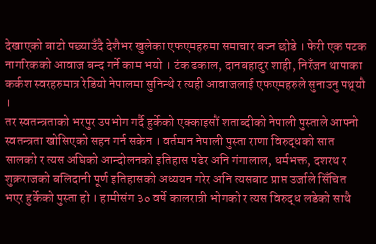देखाएको बाटो पछ्याउँदै देशैभर खुलेका एफएमहरुमा समाचार बज्न छोडे । फेरी एक पटक नागरिकको आवाज बन्द गर्ने काम भयो । टंक ढकाल, दानबहादुर शाही, निरँजन थापाका कर्कश स्वरहरुमात्र रेडियो नेपालमा सुनिन्थे र त्यही आवाजलाई एफएमहरुले सुनाउनु पथ्र्यौ ।
तर स्वतन्त्रताको भरपुर उपभोग गर्दै हुर्केको एक्काइसौं शताब्दीको नेपाली पुस्ताले आफ्नो स्वतन्त्रता खोसिएको सहन गर्न सकेन । वर्तमान नेपाली पुस्ता राणा विरुद्धको सात सालको र त्यस अघिको आन्दोलनको इतिहास पढेर अनि गंगालाल, धर्मभक्त, दशरथ र शुक्रराजको बलिदानी पूर्ण इतिहासको अध्ययन गरेर अनि त्यसबाट प्राप्त उर्जाले सिँचित भएर हुर्केको पुस्ता हो । हामीसंग ३० वर्षे कालरात्री भोगको र त्यस विरुद्ध लडेको साथै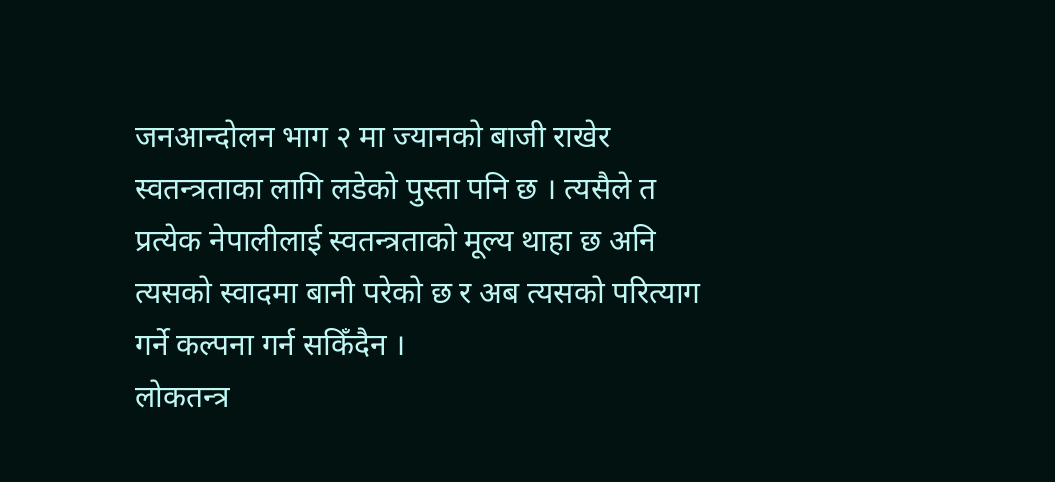जनआन्दोलन भाग २ मा ज्यानको बाजी राखेर स्वतन्त्रताका लागि लडेको पुस्ता पनि छ । त्यसैले त प्रत्येक नेपालीलाई स्वतन्त्रताको मूल्य थाहा छ अनि त्यसको स्वादमा बानी परेको छ र अब त्यसको परित्याग गर्ने कल्पना गर्न सकिँदैन ।
लोकतन्त्र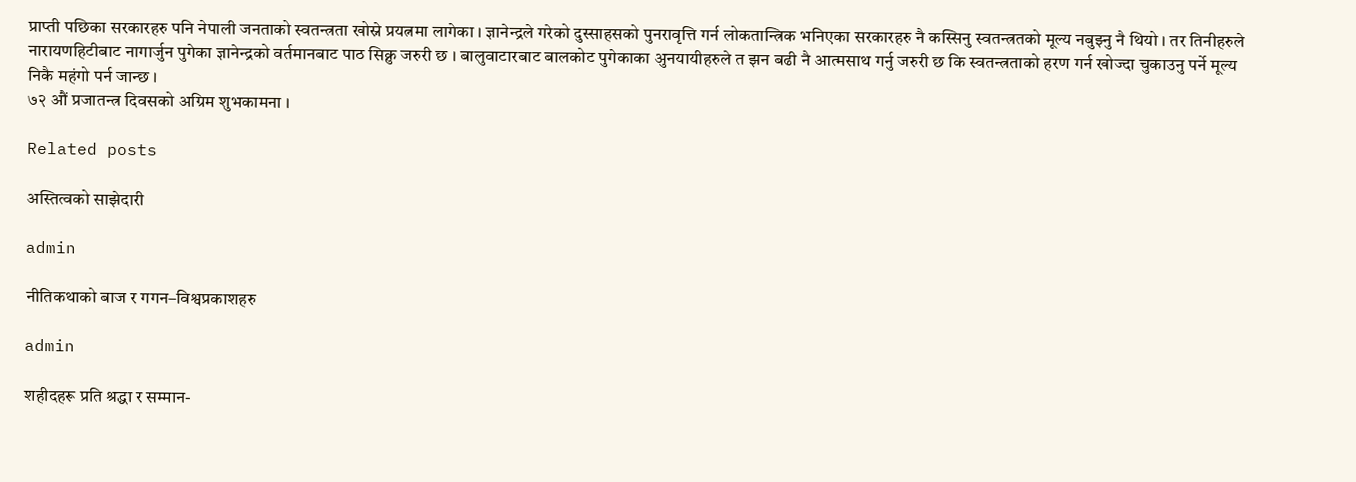प्राप्ती पछिका सरकारहरु पनि नेपाली जनताको स्वतन्त्रता खोस्ने प्रयत्नमा लागेका । ज्ञानेन्द्रले गरेको दुस्साहसको पुनरावृत्ति गर्न लोकतान्त्रिक भनिएका सरकारहरु नै कस्सिनु स्वतन्त्रतको मूल्य नबुझ्नु नै थियो । तर तिनीहरुले नारायणहिटीबाट नागार्जुन पुगेका ज्ञानेन्द्रको वर्तमानबाट पाठ सिक्नु जरुरी छ । बालुवाटारबाट बालकोट पुगेकाका अुनयायीहरुले त झन बढी नै आत्मसाथ गर्नु जरुरी छ कि स्वतन्त्रताको हरण गर्न खोज्दा चुकाउनु पर्ने मूल्य निकै महंगो पर्न जान्छ ।
७२ औं प्रजातन्त्र दिवसको अग्रिम शुभकामना ।

Related posts

अस्तित्वको साझेदारी

admin

नीतिकथाको बाज र गगन–विश्वप्रकाशहरु

admin

शहीदहरू प्रति श्रद्धा र सम्मान-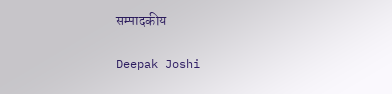सम्पादकीय

Deepak Joshi